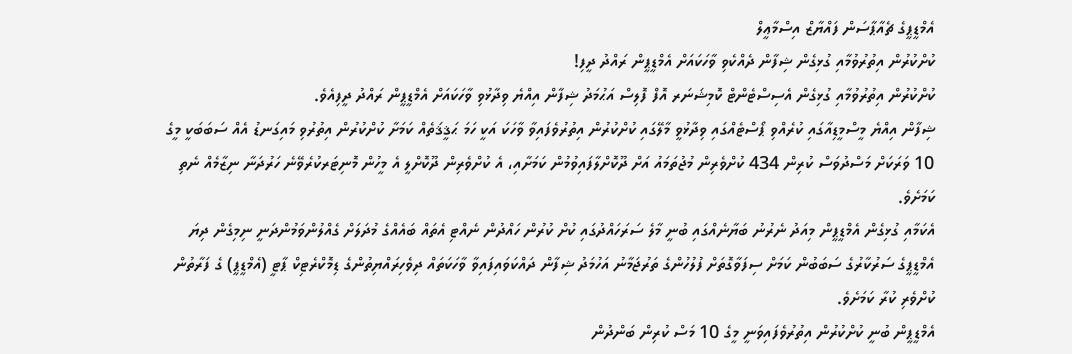އެމްޑީޕީގެ ޗެއާޕާސަން ފައްޔާޒް އިސްމާޢީލް
ކުށްކުރުން އިތުރުވުމާއި ގުޅިގެން ޝިފާން ދެއްކެވި ވާހަކައަށް އެމްޑީޕީން ރައްދު ދީފި!
ކުށްކުރުން އިތުރުވުމާއި ގުޅިގެން އެސިސްޓެންޓް ކޮމިޝަނަރ އޮފް ފޮލިސް އަޙުމަދު ޝިފާން އިއްޔެ ވިދާޅުވި ވާހަކައަށް އެމްޑީޕީން ރައްދު ދީފިއެވެ.
ޝިފާން އިއްޔެ މީސްމީޑިއާގައި ކުރެއްވި ޕޯސްޓެއްގައި ވިދާޅުވީ މާލޭގައި ކުށްކުރުން އިތުރުވެފައިވާ ވާހަކަ އަކީ ހަމަ ޙަޤީޤަތެއް ކަމަށާ ކުށްކުރުން އިތުރުވި މައިގަނޑު އެއް ސަބަބަކީ މީގެ 10 ވަރަކަށް މަސްދުވަސް ކުރިން 434 ކުށްވެރިން މުޖުތަމައު އަށް ދޫކޮށްލާފައިވުމުން ކަމަށާއި، އެ ކުށްވެރިން ދޫކޮށްލީ އެ މީހުން މޮނިޓަރކުރެވޭނެ ހަރުދަނާ ނިޒާމެއް ނެތި ކަމަށެވެ.
އެކަމާއި ގުޅިގެން އެމްޑީޕީން މިއަދު ނެރުނު ބަޔާނެއްގައި ބުނީ މާލެ ސަރަހައްދުގައި ކުށް ކުރުން ހައްދުން ނެއްޓި އެތައް ބައެއްގެ މުދަލަށް ގެއްލުންވަމުންދަނީ ނިމިގެން ދިޔަ އެމްޑީޕީގެ ސަރުކާރުގެ ސަބަބުން ކަމަށް ސިފަވާގޮތަށް ފުލުހުންގެ ތަރުޖަމާނު އަހުމަދު ޝިފާން ދައްކަވައިފައިވާ ވާހަކަތައް ދިވެހިރައްޔިތުންގެ ޑިމޮކްރެޓިކް ޕާޓީ (އެމްޑީޕީ) ގެ ފަރާތުން ކުށްވެރި ކުރާ ކަމަށެވެ.
އެމްޑީޕީން ބުނީ ކުށްކުރުން އިތުރުވެފައިވަނީ މީގެ 10 މަސް ކުރިން ބަންދުން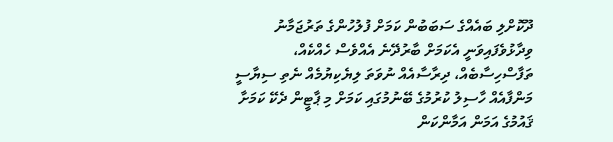ދޫކޮށްލި ބައެއްގެ ސަބަބުން ކަމަށް ފުލުހުންގެ ތަރުޖަމާނު ވިދާޅުވެފައިވަނީ އެކަމަށް ބާރުދޭނެ އެއްވެސް ހެއްކެއް، ތަފާސްހިސާބެއް، ދިރާސާއެއް ނުވަތަ ލިޔެކިޔުމެއް ނެތި ސިޔާސީ މަންފާއެއް ހާސިލު ކުރުމުގެ ބޭނުމުގައި ކަމަށް މި ޕާޓީން ދެކޭ ކަމަށާ ޤައުމުގެ އަމަން އަމާންކަން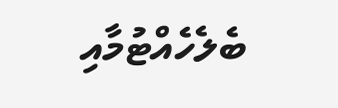ބެލެހެއްޓުމާއި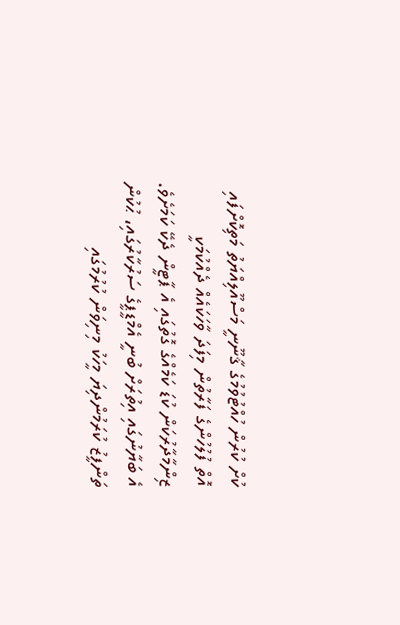ކުށް ކުރުން ހުއްޓުވުމުގެ ޤާނޫނީ މަސްއޫލިއްޔަތު މަތިކޮށްފައި އޮތް ފުލުހުންގެ ފަރާތުން މިފަދަ ވާހަކައެއް ދެއްކުމަކީ ޒިންމާދާރުކަން ކުޑަ ކަމެއްގެ ގޮތުގައި އެ ޕާޓީން ދެކޭ ކަމަށެވެ.
އެ ބަޔާނުގައި އިތުރަށް ބުނީ އެމްޑީޕީގެ ސަރުކާރުގައި، ޙުކުން ތަންފީޒު ކުރަމުންދިޔަ މީހަކު މިނިވަން ކުރުމުގައި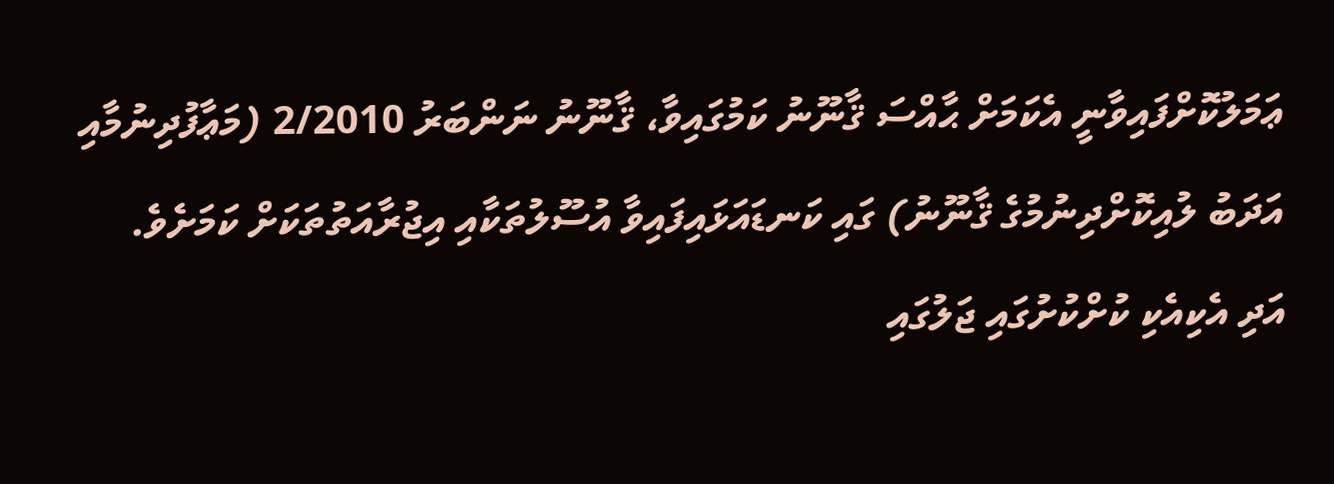ޢަމަލުކޮށްފައިވާނީ އެކަމަށް ޙާއްސަ ޤާނޫނު ކަމުގައިވާ، ޤާނޫނު ނަންބަރު 2/2010 (މަޢާފުދިނުމާއި އަދަބު ލުއިކޮށްދިނުމުގެ ޤާނޫނު) ގައި ކަނޑައަޅައިފައިވާ އުސޫލުތަކާއި އިޖުރާއަތުތަކަށް ކަމަށެވެ.
އަދި އެކިއެކި ކުށްކުށުގައި ޖަލުގައި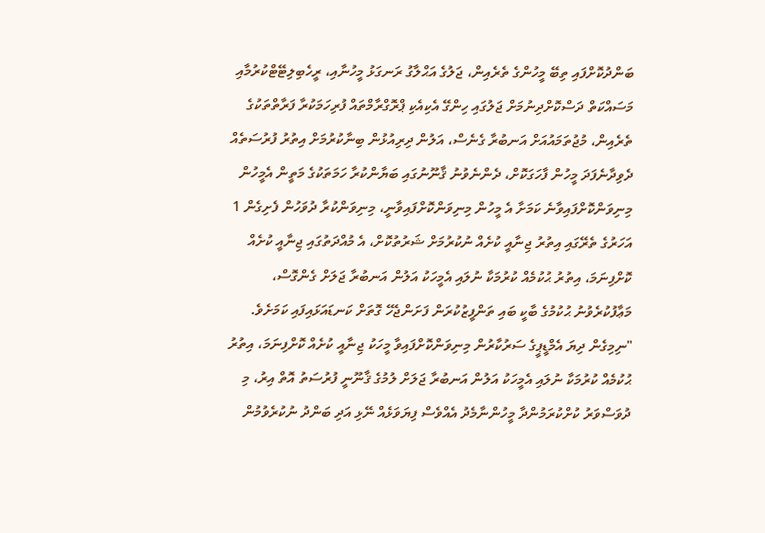ބަންދުކޮށްފައި ތިބޭ މީހުންގެ ތެރެއިން، ޖަލުގެ އަޙްލާގު ރަނގަޅު މީހުނާއި، ރީހެބިލިޓޭޓްކުރުމާއި މަސައްކަތް ދަސްކޮށްދިނުމަށް ޖަލުގައި ހިންގޭ އެކިއެކި ޕްރޮގްރާމްތައް ފުރިހަމަކުރާ ފަރާތްތަކުގެ ތެރެއިން، މުޖުތަމައުއަށް އަނބުރާ ގެނެސް، އަލުން ދިރިއުޅުން ބިނާކުރުމަށް އިތުރު ފުރުސަތެއް ދެވިދާނެފަދަ މީހުން ފާހަގަކޮށް، ދެންނެވުނު ޤާނޫނުގައި ބަޔާންކުރާ ހަމަތަކުގެ މަތީން އެމީހުން މިނިވަންކޮށްފައިވާނެ ކަމަށާ އެ މީހުން މިނިވަންކޮށްފައިވާނީ، މިނިވަންކުރާ ދުވަހުން ފެށިގެން 1 އަހަރުގެ ތެރޭގައި އިތުރު ޖިނާއީ ކުށެއް ނުކުރުމަށް ޝަރުތުކޮށް، އެ މުއްދަތުގައި ޖިނާއީ ކުށެއް ކޮށްފިނަމަ، އިތުރު ޙުކުމެއް ކުރުމަކާ ނުލައި އެމީހަކު އަލުން އަނބުރާ ޖަލަށް ގެންގޮސް، މަޢާފުކުރެވުނު ޙުކުމުގެ ބާކީ ބައި ތަންފީޒުކުރަން ފަށަންޖެހޭ ގޮތަށް ކަނޑައަޅައިފައި ކަމަށެވެ.
"ނިމިގެން ދިޔަ އެމްޑީޕީގެ ސަރުކާރުން މިނިވަންކޮށްފައިވާ މީހަކު ޖިނާއީ ކުށެއް ކޮށްފިނަމަ، އިތުރު ޙުކުމެއް ކުރުމަކާ ނުލައި އެމީހަކު އަލުން އަނބުރާ ޖަލަށް ލުމުގެ ޤާނޫނީ ފުރުސަތު އޮތް އިރު، މި ދުވަސްވަރު ކުށްކުރަމުންދާ މީހުންނާމެދު އެއްވެސް ފިޔަވަޅެއް ނޭޅި އަދި ބަންދު ނުކުރެވުމުން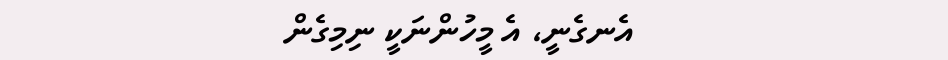އެނގެނީ، އެ މީހުންނަކީ ނިމިގެން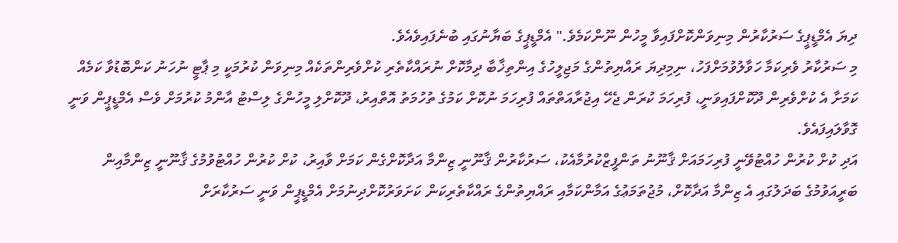ދިޔަ އެމްޑީޕީގެ ސަރުކާރުން މިނިވަންކޮށްފައިވާ މީހުން ނޫންކަމެވެ." އެމްޑީޕީގެ ބަޔާނުގައި ބުނެފައިވެއެވެ.
މި ސަރުކާރު ވެރިކަމާ ހަވާލުވުމަށްފަހު، ނިމިދިޔަ ރައްޔިތުންގެ މަޖިލީހުގެ އިންތިޚާބާ ދިމާކޮށް ނުރައްކާތެރި ކުށްވެރިންތަކެއް މިނިވަން ކުރުމަކީ މި ޕާޓީ ނުހަނު ކަންބޮޑުވާ ކަމެއް ކަމަށާ އެ ކުށްވެރިން ދޫކޮށްފައިވަނީ، ފުރިހަމަ ކުރަން ޖެހޭ އިޖުރާއަތްތައް ފުރިހަމަ ނުކޮށް ކަމުގެ ތުހުމަތު އޮތްއިރު، ދޫކޮށްލި މީހުންގެ ލިސްޓު އާންމު ކުރުމަށް ވެސް އެމްޑީޕީން ވަނީ ގޮވާލައިފައެވެ.
އަދި ކުށް ކުރުން ހުއްޓުވޭނީ ފުރިހަމައަށް ޤާނޫނު ތަންފީޒްކުރުމާއެކު، ސަރުކާރުން ޤާނޫނީ ޒިންމާ އަދާކޮށްގެން ކަމަށް ވާއިރު، ކުށް ކުރުން ހުއްޓުވުމުގެ ޤާނޫނީ ޒިންމާއިން ބަރީއަވުމުގެ ބަދަލުގައި އެ ޒިންމާ އަދާކޮށް، މުޖުތަމަޢުގެ އަމާންކަމާއި ރައްޔިތުންގެ ރައްކާތެރިކަން ކަށަވަރުކޮށްދިނުމަށް އެމްޑީޕީން ވަނީ ސަރުކާރަށް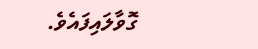ގޮވާލައިފައެވެ.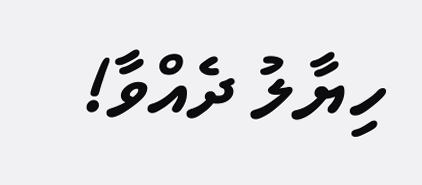ހިޔާލު ދެއްވާ!